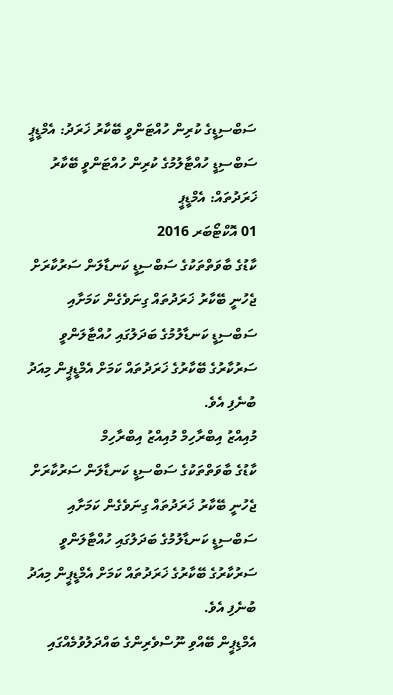ސަބްސިޑީގެ ކުރިން ހުއްޓަންވީ ބޭކާރު ޚަރަދު: އެމްޑީޕީ
ސަބްސިޑީ ހުއްޓާލުމުގެ ކުރިން ހުއްޓަންވީ ބޭކާރު ޚަރަދުތައް: އެމްޑީޕީ
01 އޮކްޓޯބަރ 2016
ކާޑުގެ ބާވަތްތަކުގެ ސަބްސިޑީ ކަނޑާލަން ސަރުކާރަށް ޖެހުނީ ބޭކާރު ޚަރަދުތައް ގިނަވެގެން ކަމަށާއި ސަބްސިޑީ ކަނޑާލުމުގެ ބަދަލުގައި ހުއްޓާލަންވީ ސަރުކާރުގެ ބޭކާރުގެ ޚަރަދުތައް ކަމަށް އެމްޑީޕީން މިއަދު ބުނެފި އެވެ.
މުއިއްޒު އިބްރާހިމް މުއިއްޒު އިބްރާހިމް
ކާޑުގެ ބާވަތްތަކުގެ ސަބްސިޑީ ކަނޑާލަން ސަރުކާރަށް ޖެހުނީ ބޭކާރު ޚަރަދުތައް ގިނަވެގެން ކަމަށާއި ސަބްސިޑީ ކަނޑާލުމުގެ ބަދަލުގައި ހުއްޓާލަންވީ ސަރުކާރުގެ ބޭކާރުގެ ޚަރަދުތައް ކަމަށް އެމްޑީޕީން މިއަދު ބުނެފި އެވެ.
އެމްޑިޕީން ބޭއްވި ނޫސްވެރިންގެ ބައްދަލުވުމެއްގައި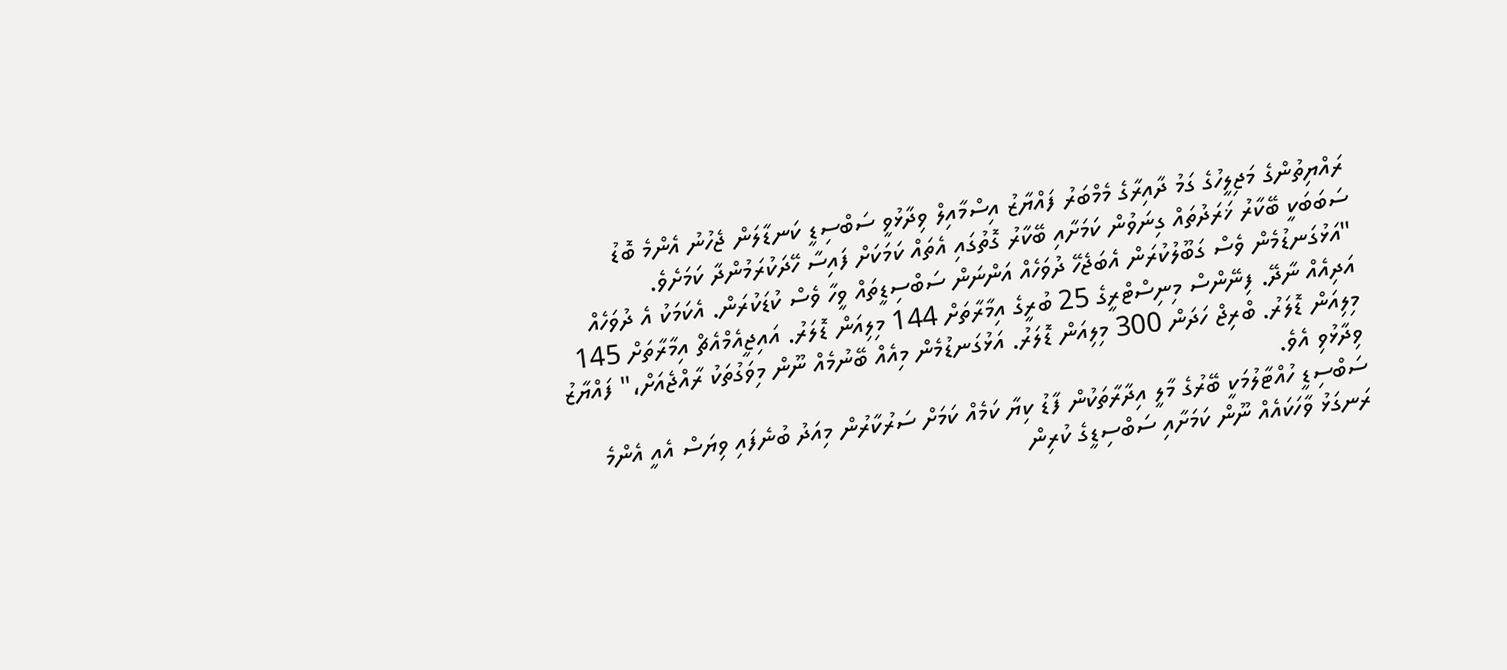ރައްޔިތުންގެ މަޖިލީހުގެ ގަމު ދާއިރާގެ މެމްބަރު ފައްޔާޒު އިސްމާއިލް ވިދާޅުވީ ސަބްސިޑީ ކަނޑާލަން ޖެހުނު އެންމެ ބޮޑު ސަބަބަކީ ބޭކާރު ޚަރަދުތައް ގިނަވުން ކަމަށާއި ބޭކާރު ގޮތުގައި އެތައް ކަމަކަށް ފައިސާ ހޭދަކުރަމުންދާ ކަމަށެވެ.
"އަޅުގަނޑުމެން ވެސް ގަބޫލުކުރަން އެބަޖެހޭ ދުވަހެއް އަންނަން ސަބްސިޑީތައް ވީހާ ވެސް ކުޑަކުރަން. އެކަމަކު އެ ދުވަހެއް އަދިއެއް ނާދޭ. ފިނޭންސް މިނިސްޓްރީގެ 25 ބުރީގެ އިމާރާތަށް 144 މިލިއަން ޑޮލަރު. އައިޖީއެމްއެޗް އިމާރާތަށް 145 މިލިއަން ޑޮލަރު. ބްރިޖް ހަދަން 300 މިލިއަން ޑޮލަރު. އަޅުގަނޑުމެން މިއެއް ބޭނުމެއް ނޫން މިވަގުތަކު ރާއްޖެއަށް،" ފައްޔާޒު ވިދާޅުވި އެވެ.
ސަބްސިޑީ ހުއްޓާލުމަކީ ބޭރުގެ މާލީ އިދާރާތަކުން ފާޑު ކިޔާ ކަމެއް ކަމަށް ސަރުކާރުން މިއަދު ބުނެފައި ވިޔަސް އެއީ އެންމެ ރަނގަޅު ވާހަކައެއް ނޫން ކަމަށާއި ސަބްސިޑީގެ ކުރިން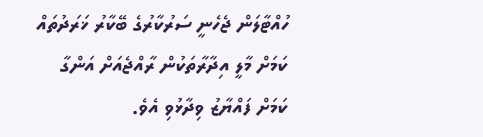ހުއްޓާލަން ޖެހެނީ ސަރުކާރުގެ ބޭކާރު ޚަރަދުތައް ކަމަށް މާލީ އިދާރާތަކުން ރާއްޖެއަށް އަންގާ ކަމަށް ފައްޔާޒު ވިދާޅުވި އެވެ.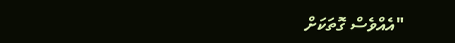"އެއްވެސް ގޮތަކަށް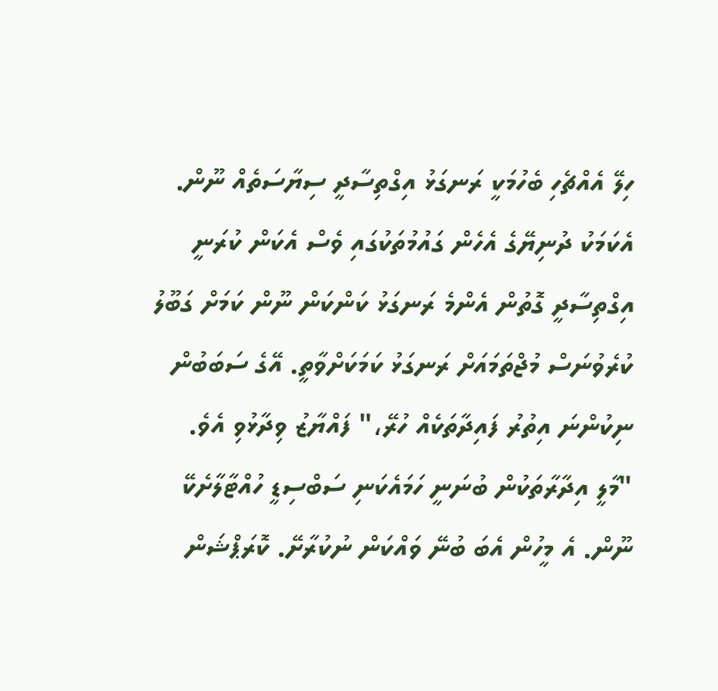ހިލޭ އެއްޗެހި ބެހުމަކީ ރަނގަޅު އިގްތިސާދީ ސިޔާސަތެއް ނޫން. އެކަމަކު ދުނިޔޭގެ އެހެން ގައުމުތަކުގައި ވެސް އެކަން ކުރަނީ އިގްތިސާދީ ގޮތުން އެންމެ ރަނގަޅު ކަންކަން ނޫން ކަމަށް ގަބޫލު ކުރެވުނަސް މުޖްތަމައަށް ރަނގަޅު ކަމަކަށްވާތީ. އޭގެ ސަބަބުން ނިކުންނަ އިތުރު ފައިދާތަކެއް ހުރޭ،" ފައްޔާޒު ވިދާޅުވި އެވެ.
"މާލީ އިދާރާތަކުން ބުނަނީ ހަމައެކަނި ސަބްސިޑީ ހުއްޓާލާށެކޭ ނޫން. އެ މީހުން އެބަ ބުނޭ ވައްކަން ނުކުރާށޭ. ކޮރަޕްޝަން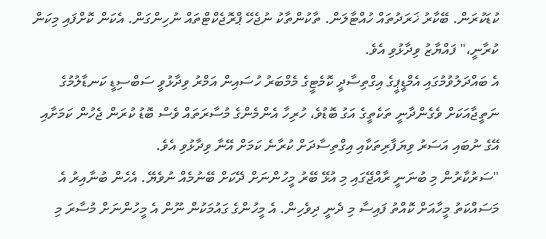ކުޑަކުރަން. ބޭކާރު ޚަރަދުތައް ހުއްޓާލަން. ތާކުންތާކު ނުޖެހޭ ޕްރޮޖެކްޓްތައް ނުހިންގަން. އެކަން ކޮށްފައި މިކަން ކުރާނީ،" ފައްޔާޒު ވިދާޅުވި އެވެ.
އެ ބައްދަލުވުމުގައި އެމްޑީޕީގެ އިގްތިސާދީ ކޮމެޓީގެ މެމްބަރު ހުސައިން އަމްރު ވިދާޅުވީ ސަބްސިޑީ ކަނޑާލުމުގެ ނަތީޖާއަކަށް ވެގެންދާނީ ތަކެތީގެ އަގު ބޮޑުވެ، ހުރިހާ އެންމެންގެ މުސާރަތައް ވެސް ބޮޑު ކުރަން ޖެހުން ކަމަށާއި އޭގެ ނުބައި އަސަރު ވިޔަފާރިތަކާއި އިގްތިސާދަށް ކުރާނެ ކަމަށް އޭނާ ވިދާޅުވި އެވެ.
"ސަރުކާރުން މި ބުނަނީ ރާއްޖޭގައި މި އުޅޭ ބޭރު މީހުންނަށް ދޭކަށް ބޭނުމެއް ނުވެޔޭ. އެހެން ބުނާއިރު އެ މަސައްކަތު މީހާއަށް ކޮއްތު ފައިސާ މި ދެނީ ދިވެހިން. އެ މީހުންގެ ގައުމަކުން ނޫން އެ މީހުންނަށް މުސާރަ މި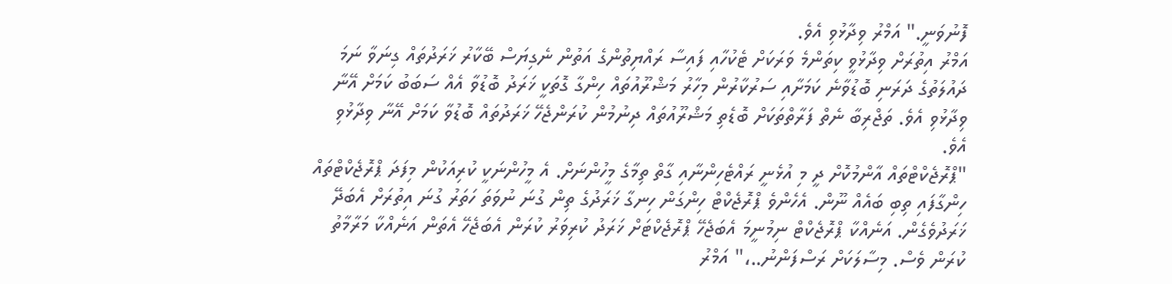ފޮނުވަނީ." އަމްރު ވިދާޅުވި އެވެ.
އަމްރު އިތުރަށް ވިދާޅުވީ ކިތަންމެ ވަރަކަށް ޓެކުހާއި ފައިސާ ރައްޔިތުންގެ އަތުން ނެގިޔަސް ބޭކާރު ޚަރަދުތައް ގިނަވާ ނަމަ ދައުލަތުގެ ދަރަނި ބޮޑުވާނެ ކަމަށާއި ސަރުކާރުން މިހާރު މަޝްރޫއުތައް ހިންގާ ގޮތަކީ ޚަރަދު ބޮޑުވާ އެއް ސަބަބު ކަމަށް އޭނާ ވިދާޅުވި އެވެ. ތަޖްރިބާ ނެތް ފަރާތްތަކަށް ބޮޑެތި މަޝްރޫއުތައް ދިނުމުން ކުރަންޖެހޭ ޚަރަދުތައް ބޮޑުވާ ކަމަށް އޭނާ ވިދާޅުވި އެވެ.
"ޕްރޮޖެކްޓްތައް އާންމުކޮށް ދީ މި އުޅެނީ ރައްޓެހިންނާއި ގާތް ތިމާގެ މީހުންނަށް. އެ މީހުންނަކީ ކުރިއަކުން މިފަދަ ޕްރޮޖެކްޓްތައް ހިންގާފައި ތިބި ބައެއް ނޫން. އެހެންވެ ޕްރޮޖެކްޓް ހިންގަން ހިނގާ ޚަރަދުގެ ތިން ގުނަ ނުވަތަ ހަތަރު ގުނަ އިތުރަށް އެބަދޭ ޚަރަދުވެގެން. އަނެއްކާ ޕްރޮޖެކްޓް ނިމުނީމަ އެބަޖެހޭ ޕްރޮޖެކްޓަށް ޚަރަދު ކުރިވަރު ކުރަން އެބަޖެހޭ އެތަން އަނެއްކާ މަރާމާތު ކުރަން ވެސް. މިސާލަކަށް ރަސްފަންނު..،" އަމްރު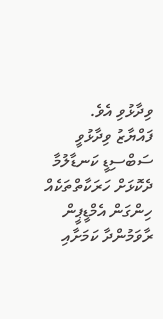ވިދާޅުވި އެވެ.
ފައްޔާޒު ވިދާޅުވީ ސަބްސިޑީ ކަނޑާލުމާ ދެކޮޅަށް ހަރަކާތްތަކެއް ހިންގަން އެމްޑީޕީން ރާވަމުންދާ ކަމަށާއި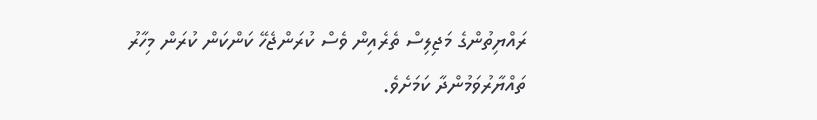ރައްޔިތުންގެ މަޖިލިސް ތެރެއިން ވެސް ކުރަންޖެހޭ ކަންކަން ކުރަން މިހާރު ތައްޔާރުވަމުންދާ ކަމަށެވެ.